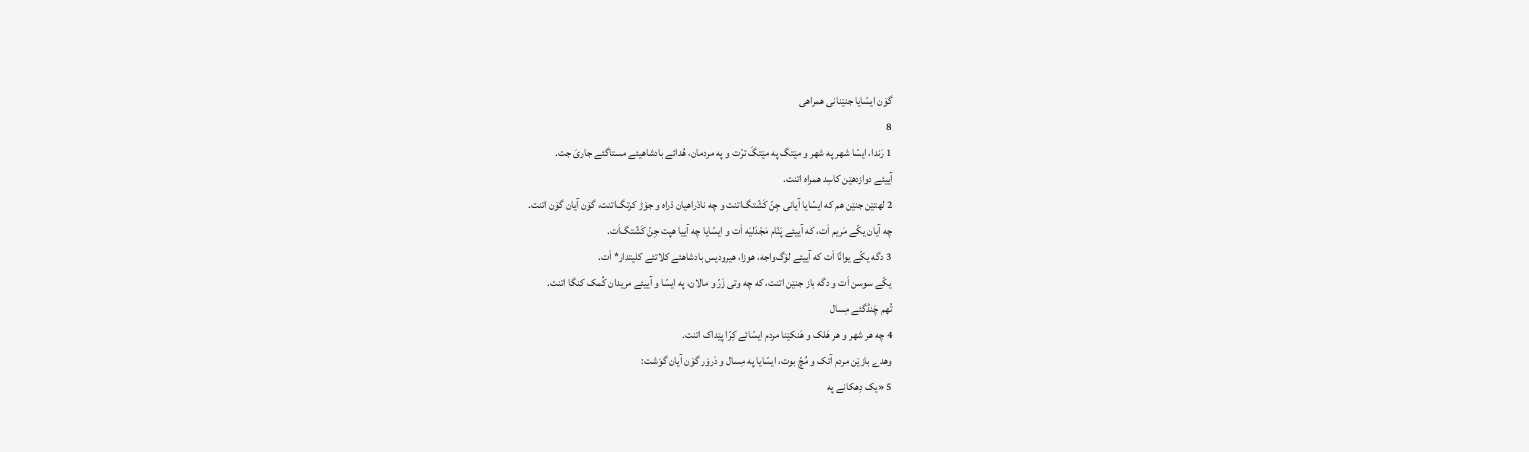گۆن ایسّایا جنێنانی همراهی
8
1 رَندا، ایسّا شهر په شهر و مێتگ په مێتگَ ترّت و په مردمان، هُدائے بادشاهیئے مستاگئے جاریَ جت.
آییئے دوازدهێن کاسِد همراه اتنت.
2 لهتێن جنێن هم که ایسّایا آیانی جِنّ کَشّتگ‌اتنت و چه نادْراهیان دْراه و جۆڑ کرتگ‌اتنت، گۆن آیان گۆن اتنت.
چه آیان یکّے مَریم اَت، که آییئے پَنّام مَجْدَلیَه اَت و ایسّایا چه آییا هپت جِنّ کَشّتگ‌اَت.
3 دگه یکّے یوانّا اَت که آییئے لۆگ‌واجه، هوزا، هیرودیس بادشاهئے کلاتئے کلیتدار* اَت.
یکّے سوسن اَت و دگه باز جنێن اتنت، که چه وتی زَرّ و مالان، په ایسّا و آییئے مریدان کُمک کنگا اتنت.
تُهم چَنڈگئے مِسال
4 چه هر شهر و هر هَلک و هَنکێنا مردم ایسّائے کِرّا پێداک اتنت.
وهدے بازێن مردم آتک و مُچّ بوت، ایسّایا په مِسال و دَروَر گۆن آیان گوَشت:
5 «یک دِهکانے په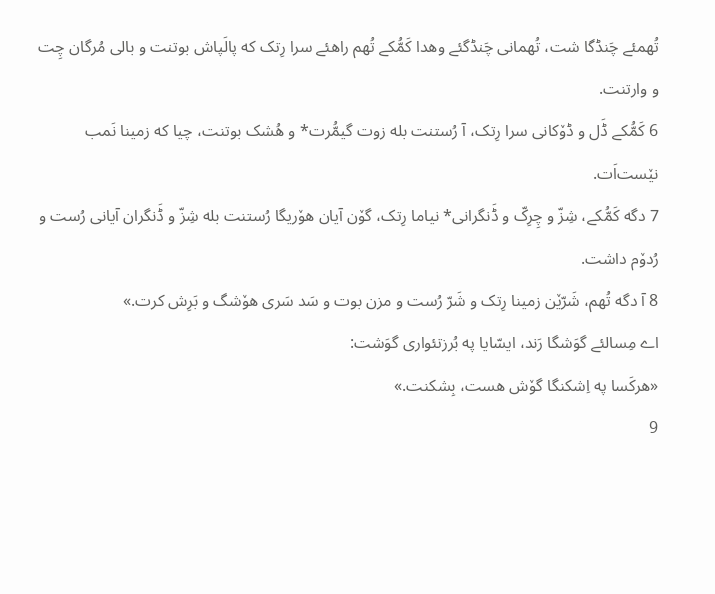تُهمئے چَنڈگا شت، تُهمانی چَنڈگئے وهدا کَمُّکے تُهم راهئے سرا رِتک که پالَپاش بوتنت و بالی مُرگان چِت و وارتنت.
6 کَمُّکے ڈَل و ڈۆکانی سرا رِتک، آ رُستنت بله زوت گیمُّرت* و هُشک بوتنت، چیا که زمینا نَمب نێست‌اَت.
7 دگه کَمُّکے، شِزّ و چِرِکّ و ڈَنگرانی* نیاما رِتک، گۆن آیان هۆریگا رُستنت بله شِزّ و ڈَنگران آیانی رُست و رُدۆم داشت.
8 آ دگه تُهم، شَرّێن زمینا رِتک و شَرّ رُست و مزن بوت و سَد سَری هۆشگ و بَرِش کرت.»
اے مِسالئے گوَشگا رَند، ایسّایا په بُرزتئواری گوَشت:
«هرکَسا په اِشکنگا گۆش هست، بِشکنت.»
9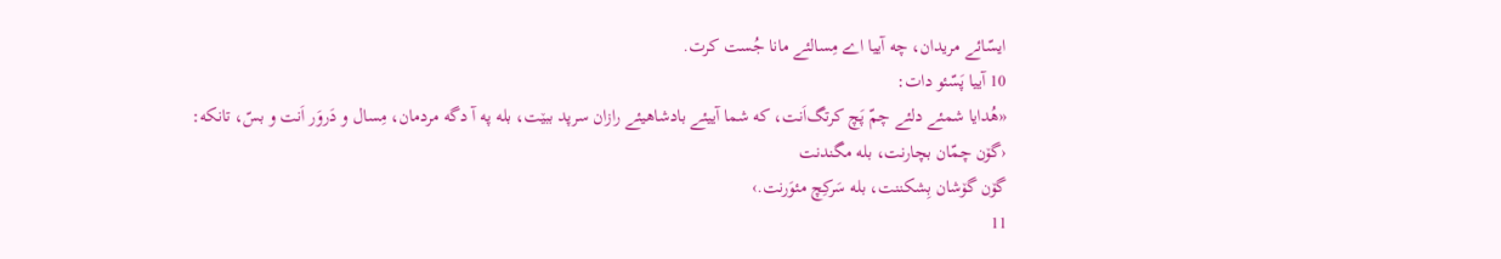ایسّائے مریدان، چه آییا اے مِسالئے مانا جُست کرت.
10 آییا پَسّئو دات:
«هُدایا شمئے دلئے چمّ پَچ کرتگ‌اَنت، که شما آییئے بادشاهیئے رازان سرپد ببێت، بله په آ دگه مردمان، مِسال و دَروَر اَنت و بسّ، تانکه:
‹گۆن چمّان بچارنت، بله مگندنت
گۆن گۆشان بِشکننت، بله سَرکِچ مئوَرنت.›
11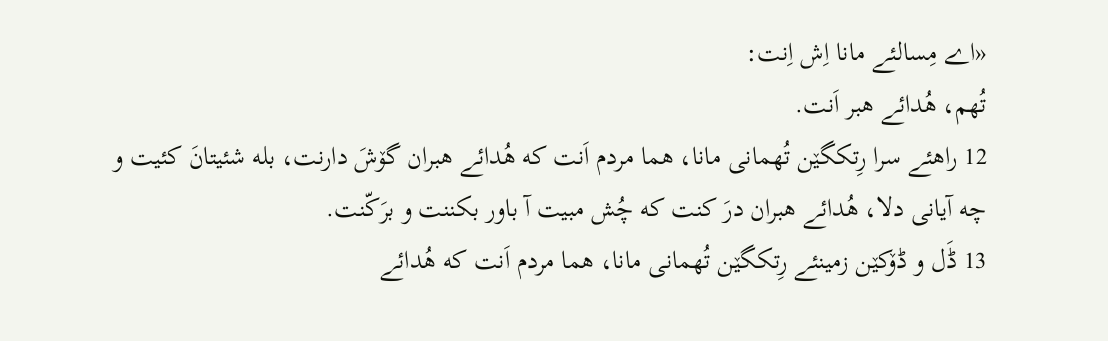«اے مِسالئے مانا اِش اِنت:
تُهم، هُدائے هبر اَنت.
12 راهئے سرا رِتکگێن تُهمانی مانا، هما مردم اَنت که هُدائے هبران گۆشَ دارنت، بله شئیتانَ کئیت و چه آیانی دلا، هُدائے هبران درَ کنت که چُش مبیت آ باور بکننت و برَکّنت.
13 ڈَل و ڈۆکێن زمینئے رِتکگێن تُهمانی مانا، هما مردم اَنت که هُدائے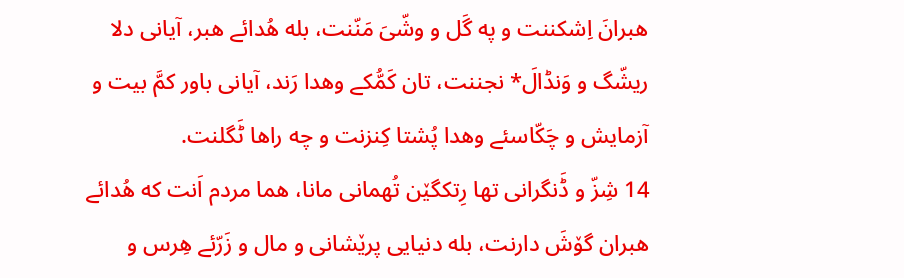هبرانَ اِشکننت و په گَل و وشّیَ مَنّنت، بله هُدائے هبر، آیانی دلا ریشّگ و وَنڈالَ* نجننت، تان کَمُّکے وهدا رَند، آیانی باور کمَّ بیت و آزمایش و چَکّاسئے وهدا پُشتا کِنزنت و چه راها ٹَگلنت.
14 شِزّ و ڈَنگرانی تها رِتکگێن تُهمانی مانا، هما مردم اَنت که هُدائے هبران گۆشَ دارنت، بله دنیایی پرێشانی و مال و زَرّئے هِرس و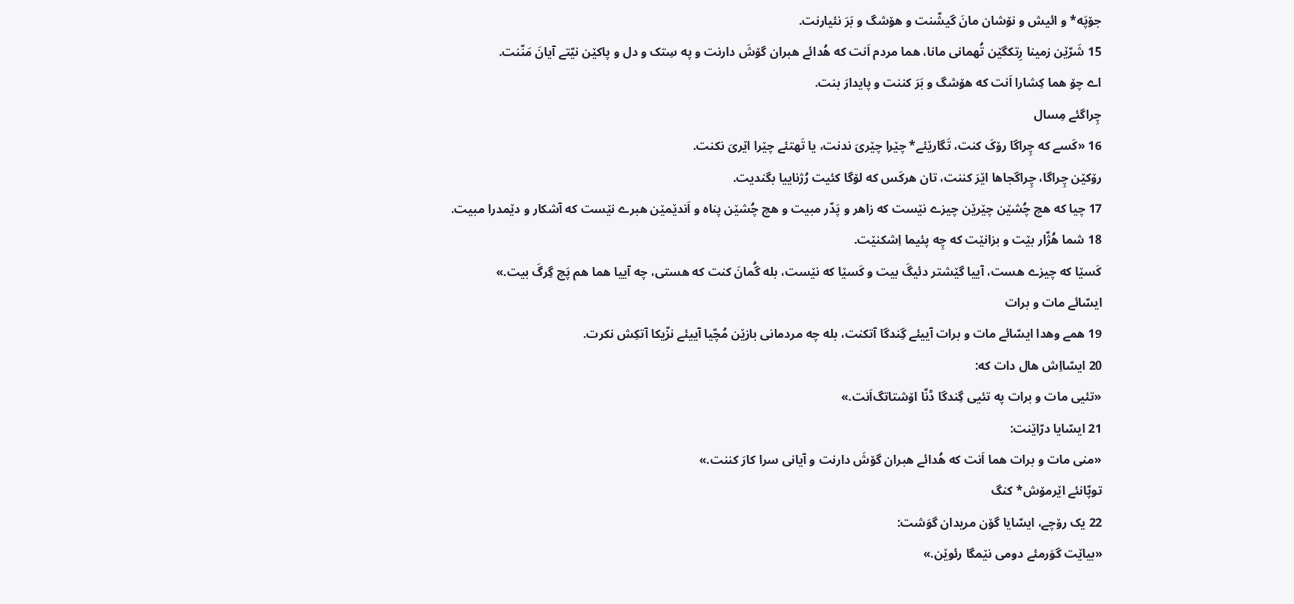جۆپَه* و ائیش و نۆشان مانَ گیشّنت و هۆشگ و بَرَ نئیارنت.
15 شَرّێن زمینا رِتکگێن تُهمانی مانا، هما مردم اَنت که هُدائے هبران گۆشَ دارنت و په سِتک و دل و پاکێن نیّتے آیانَ مَنّنت.
اے چۆ هما کِشارا اَنت که هۆشگ و بَرَ کننت و پایدارَ بنت.
چِراگئے مِسال
16 «کَسے که چِراگا رۆکَ کنت، تَگارێئے* چێرا چێریَ ندنت، یا تَهتئے چێرا اێریَ نکنت.
رۆکێن چِراگا، چِراگجاها اێرَ کننت، تان هرکَس که لۆگا کئیت رُژناییا بگندیت.
17 چیا که هچ چُشێن چێرێن چیزے نێست که زاهر و پَدّر مبیت و هچ چُشێن پناه و اَندێمێن هبرے نێست که آشکار و دێمدرا مبیت.
18 شما هُژّار بێت و بزانێت که چِه پئیما اِشکنێت.
کَسێا که چیزے هست، آییا گێشتر دئیگَ بیت و کَسێا که نێست، بله گُمانَ کنت که هستی، چه آییا هما هم پَچ گِرگَ بیت.»
ایسّائے مات و برات
19 همے وهدا ایسّائے مات و برات آییئے گِندگا آتکنت، بله چه مردمانی بازێن مُچّیا آییئے نزّیکا آتکِش نکرت.
20 ایسّااِش هال دات که:
«تئیی مات و برات په تئیی گِندگا ڈنّا اۆشتاتگ‌اَنت.»
21 ایسّایا درّاێنت:
«منی مات و برات هما اَنت که هُدائے هبران گۆشَ دارنت و آیانی سرا کارَ کننت.»
توپّانئے اێرمۆش* کنگ
22 یک رۆچے، ایسّایا گۆن مریدان گوَشت:
«بیاێت گوَرمئے دومی نێمگا رئوێن.»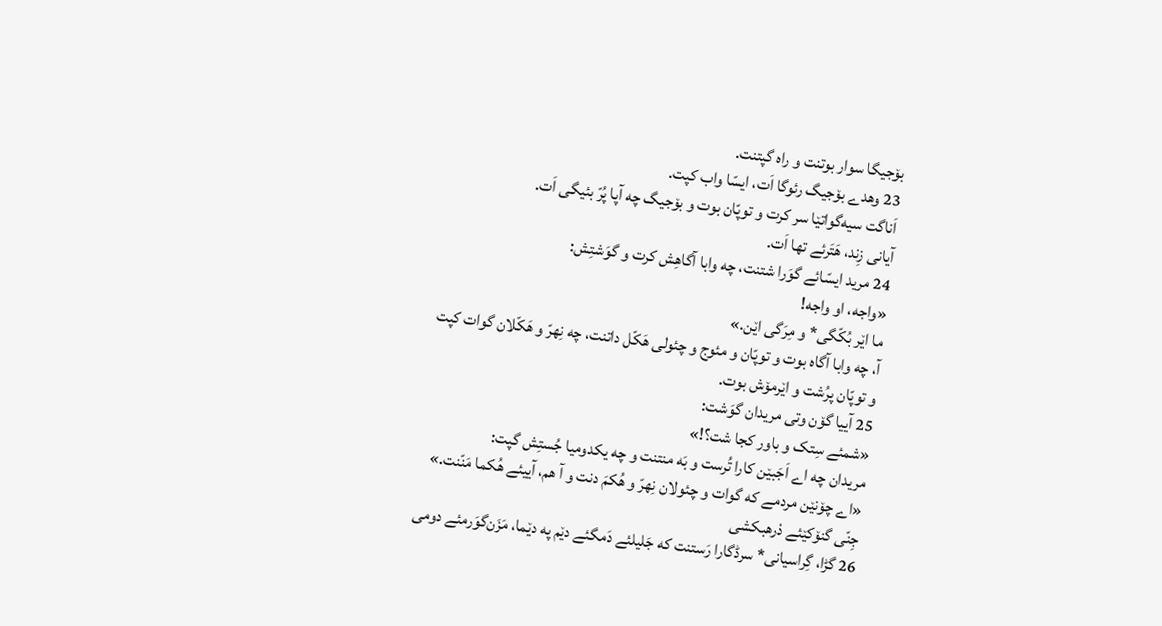بۆجیگا سوار بوتنت و راه گپتنت.
23 وهدے بۆجیگ رئوگا اَت، ایسّا واب کپت.
اَناگت سیه‌گواتێا سر کرت و توپّان بوت و بۆجیگ چه آپا پُرّ بئیگی اَت.
آیانی زِند، هَتَرئے تها اَت.
24 مرید ایسّائے گوَرا شتنت، چه وابا آگاهِش کرت و گوَشتِش:
«واجه، او واجه!
ما اێر بُکّگی* و مِرَگی اێن.»
آ، چه وابا آگاه بوت و توپّان و مئوج و چئولی هَکّل داتنت، چه نِهرّ و هَکّلان گوات کپت و توپّان پرُشت و اێرمۆش بوت.
25 آییا گۆن وتی مریدان گوَشت:
«شمئے سِتک و باور کجا شت؟!»
مریدان چه اے اَجَبێن کارا تُرست و بَه منتنت و چه یکدومیا جُستِش گپت:
«اے چۆنێن مردمے که گوات و چئولان نِهرّ و هُکمَ دنت و آ هم، آییئے هُکما مَنّنت.»
جِنّی گنۆکێئے دْرهبکشی
26 گڑا، گِراسیانی* سرڈگارا رَستنت که جَلیلئے دَمگئے دێم په دێما، مَزَن‌گوَرمئے دومی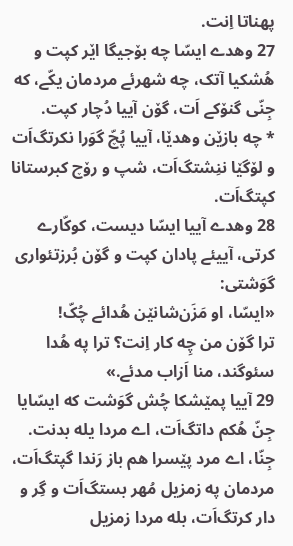پهناتا اِنت.
27 وهدے ایسّا چه بۆجیگا اێر کپت و هُشکیا آتک، چه شهرئے مردمان یکّے، که جِنّی گنۆکے اَت، گۆن آییا دُچار کپت.
* چه بازێن وهدێا، آییا پُچّ گوَرا نکرتگ‌اَت و لۆگێا ننِشتگ‌اَت، شپ و رۆچ کبرستانا کپتگ‌اَت.
28 وهدے آییا ایسّا دیست، کوکّارے کرتی، آییئے پادان کپت و گۆن بُرزتئواری گوَشتی:
«ایسّا، او مَزَن‌شانێن هُدائے چُکّ!
ترا گۆن من چِه کار اِنت؟ ترا په هُدا سئوگند، منا اَزاب مدئے.»
29 آییا پمێشکا چُش گوَشت که ایسّایا جِنّ هُکم داتگ‌اَت، اے مردا یله بدنت.
جِنّا، اے مرد پێسرا هم باز رَندا گپتگ‌اَت، مردمان په زمزیل مُهر بستگ‌اَت و گِر و دار کرتگ‌اَت، بله مردا زمزیل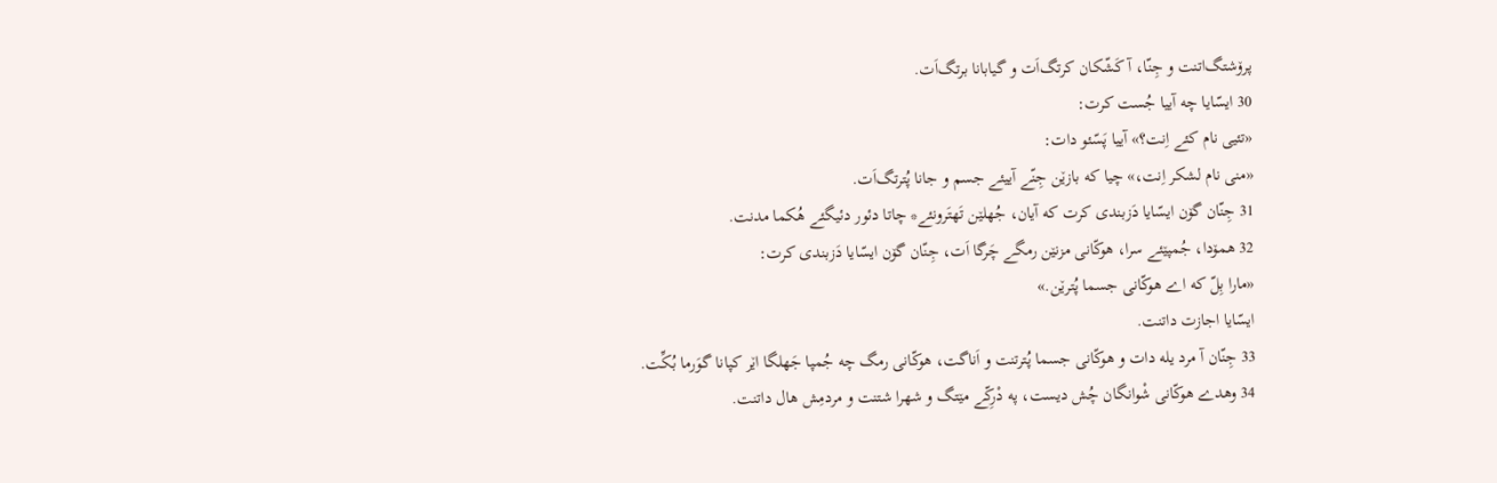پرۆشتگ‌اتنت و جِنّا، آ کَشّکان کرتگ‌اَت و گیابانا برتگ‌اَت.
30 ایسّایا چه آییا جُست کرت:
«تئیی نام کئے اِنت؟» آییا پَسّئو دات:
«منی نام لشکر اِنت،» چیا که بازێن جِنّے آییئے جسم و جانا پُترتگ‌اَت.
31 جِنّان گۆن ایسّایا دَزبندی کرت که آیان، جُهلێن تَهتَرونئے* چاتا دئور دئیگئے هُکما مدنت.
32 همۆدا، جُمپێئے سرا، هوکّانی مزنێن رمگے چَرگا اَت، جِنّان گۆن ایسّایا دَزبندی کرت:
«مارا بِلّ که اے هوکّانی جسما پُترێن.»
ایسّایا اجازت داتنت.
33 جِنّان آ مرد یله دات و هوکّانی جسما پُترتنت و اَناگت، هوکّانی رمگ چه جُمپا جَهلگا اێر کپانا گوَرما بُکِّت.
34 وهدے هوکّانی شْوانگان چُش دیست، په دْرِکّے مێتگ و شهرا شتنت و مردمِش هال داتنت.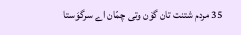35 مردم شتنت تان گۆن وتی چمّان اے سرگوَستا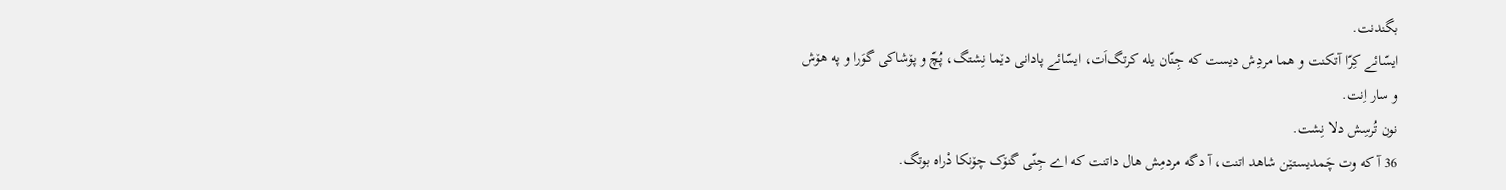بگندنت.
ایسّائے کِرّا آتکنت و هما مردِش دیست که جِنّان یله کرتگ‌اَت، ایسّائے پادانی دێما نِشتگ، پُچّ و پۆشاکی گوَرا و په هۆش و سار اِنت.
نون تُرسِش دلا نِشت.
36 آ که وت چَمدیستێن شاهد اتنت، آ دگه مردمِش هال داتنت که اے جِنّی گنۆک چۆنکا دْراه بوتگ.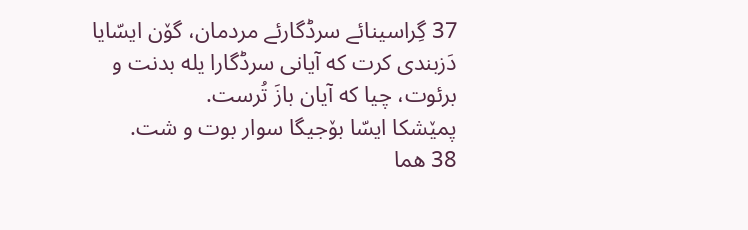37 گِراسینائے سرڈگارئے مردمان، گۆن ایسّایا دَزبندی کرت که آیانی سرڈگارا یله بدنت و برئوت، چیا که آیان بازَ تُرست.
پمێشکا ایسّا بۆجیگا سوار بوت و شت.
38 هما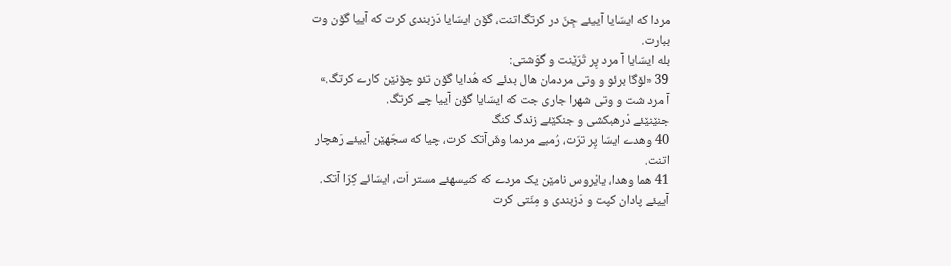مردا که ایسّایا آییئے جِنّ در کرتگ‌اتنت، گۆن ایسّایا دَزبندی کرت که آییا گۆن وت ببارت.
بله ایسّایا آ مرد پِر تَرّێنت و گوَشتی:
39 «لۆگا برئو و وتی مردمان هال بدئے که هُدایا گۆن تئو چۆنێن کارے کرتگ.»
آ مرد شت و وتی شهرا جاری جت که ایسّایا گۆن آییا چے کرتگ.
جنێنێئے دْرهبکشی و جنکێئے زندگ کنگ
40 وهدے ایسّا پِر ترّت، رُمبے مردما وشّ‌آتک کرت، چیا که سجّهێن آییئے رَهچار اتنت.
41 هما وهدا، یایْروس نامێن یک مردے که کنیسهئے مستر اَت، ایسّائے کِرّا آتک.
آییئے پادان کپت و دَزبندی و مِنّتی کرت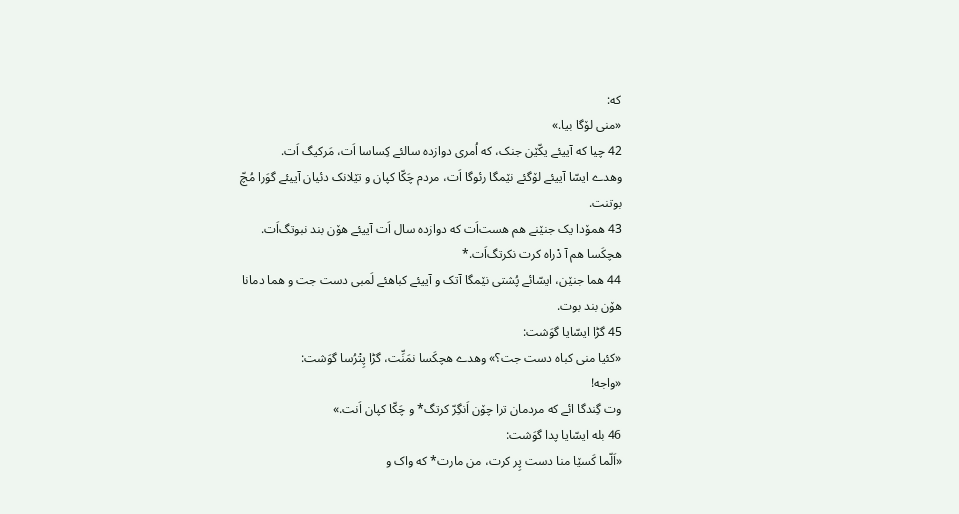که:
«منی لۆگا بیا.»
42 چیا که آییئے یکّێن جنک، که اُمری دوازده سالئے کِساسا اَت، مَرکیگ اَت.
وهدے ایسّا آییئے لۆگئے نێمگا رئوگا اَت، مردم چَکّا کپان و تێلانک دئیان آییئے گوَرا مُچّ بوتنت.
43 همۆدا یک جنێنے هم هست‌اَت که دوازده سال اَت آییئے هۆن بند نبوتگ‌اَت.
هچکَسا هم آ دْراه کرت نکرتگ‌اَت.*
44 هما جنێن، ایسّائے پُشتی نێمگا آتک و آییئے کباهئے لَمبی دست جت و هما دمانا هۆن بند بوت.
45 گڑا ایسّایا گوَشت:
«کئیا منی کباه دست جت؟» وهدے هچکَسا نمَنِّت، گڑا پِتْرُسا گوَشت:
«واجه!
وت گِندگا ائے که مردمان ترا چۆن اَنگِرّ کرتگ* و چَکّا کپان اَنت.»
46 بله ایسّایا پدا گوَشت:
«اَلّما کَسێا منا دست پِر کرت، من مارت* که واک و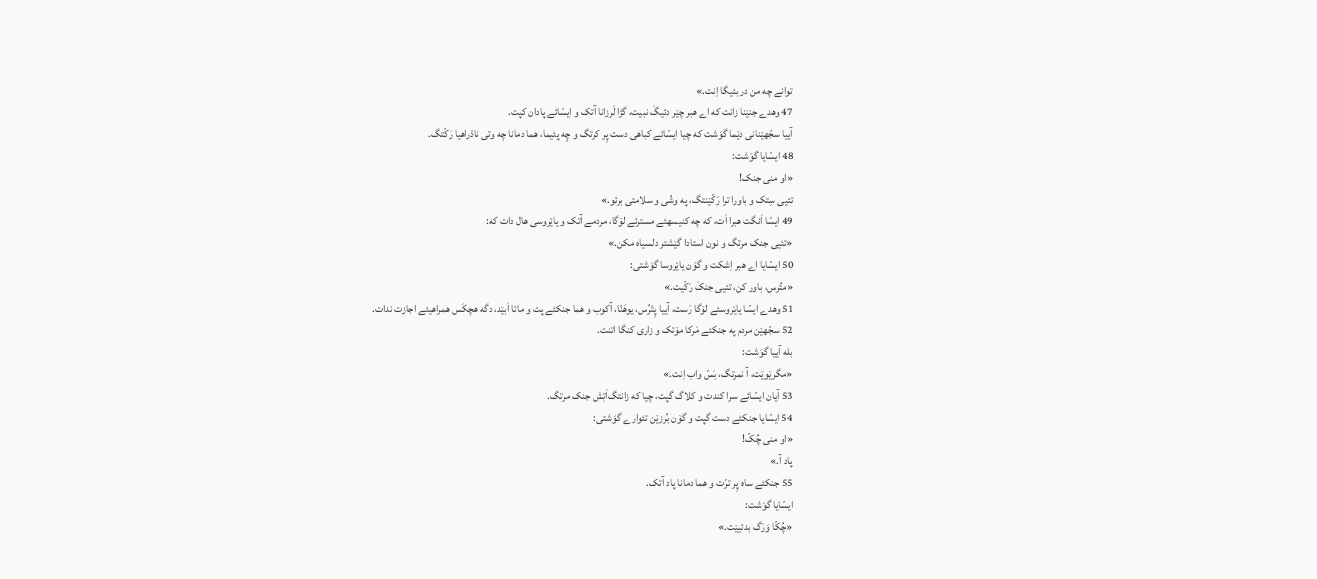توانے چه من در بئیگا اِنت.»
47 وهدے جنێنا زانت که اے هبر چێر دئیگَ نبیت، گڑا لَرزانا آتک و ایسّائے پادان کپت.
آییا سجّهێنانی دێما گوَشت که چیا ایسّائے کباهی دست پِر کرتگ و چِه پئیما، هما دمانا چه وتی نادْراهیا رَکّتگ.
48 ایسّایا گوَشت:
«او منی جنک!
تئیی سِتک و باورا ترا رَکّێنتگ، په وشّی و سلامتی برئو.»
49 ایسّا اَنگت هبرا اَت، که چه کنیسهئے مسترئے لۆگا، مردمے آتک و یایْروسی هال دات که:
«تئیی جنک مرتگ و نون استادا گێشتر دلسیاه مکن.»
50 ایسّایا اے هبر اِشکت و گۆن یایْروسا گوَشتی:
«متُرس، باور کن، تئیی جنکَ رَکّیت.»
51 وهدے ایسّا یایْروسئے لۆگا رَست، آییا پِتْرُس، یوهَنّا، آکوب و هما جنکئے پت و ماتا اَبێد، دگه هچکَس همراهیئے اجازت ندات.
52 سجّهێن مردم په جنکئے مَرکا مۆتک و زاری کنگا اتنت.
بله آییا گوَشت:
«مگرێوێت، آ نمرتگ، بَسّ واب اِنت.»
53 آیان ایسّائے سرا کندت و کلاگ گپت، چیا که زانتگ‌اَتِش جنک مرتگ.
54 ایسّایا جنکئے دست گپت و گۆن بُرزێن تئوارے گوَشتی:
«او منی چُکّ!
پاد آ.»
55 جنکئے ساه پِر ترّت و هما دمانا پاد آتک.
ایسّایا گوَشت:
«چُکّا وَرَگ بدئیێت.»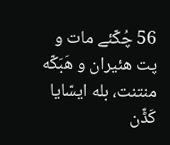56 چُکّئے مات و پت هئیران و هَبَکّه منتنت، بله ایسّایا کَڈّن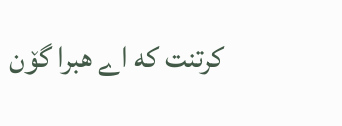کرتنت که اے هبرا گۆن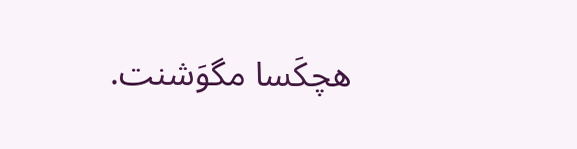هچکَسا مگوَشنت.